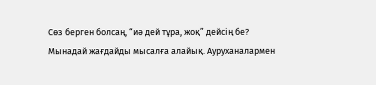Сөз берген болсаң, “иә дей тұра, жоқ” дейсің бе?
Мынадай жағдайды мысалға алайық. Ауруханалармен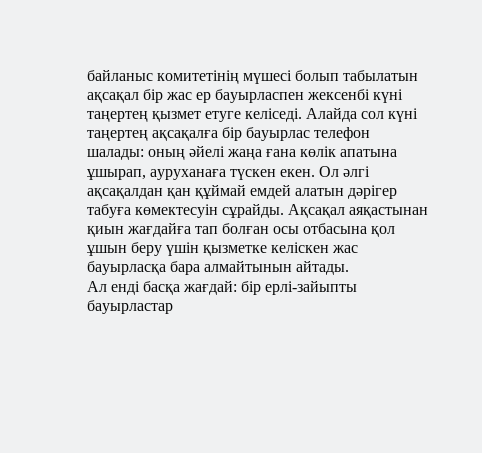байланыс комитетінің мүшесі болып табылатын ақсақал бір жас ер бауырласпен жексенбі күні таңертең қызмет етуге келіседі. Алайда сол күні таңертең ақсақалға бір бауырлас телефон шалады: оның әйелі жаңа ғана көлік апатына ұшырап, ауруханаға түскен екен. Ол әлгі ақсақалдан қан құймай емдей алатын дәрігер табуға көмектесуін сұрайды. Ақсақал аяқастынан қиын жағдайға тап болған осы отбасына қол ұшын беру үшін қызметке келіскен жас бауырласқа бара алмайтынын айтады.
Ал енді басқа жағдай: бір ерлі-зайыпты бауырластар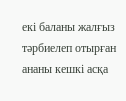екі баланы жалғыз тәрбиелеп отырған ананы кешкі асқа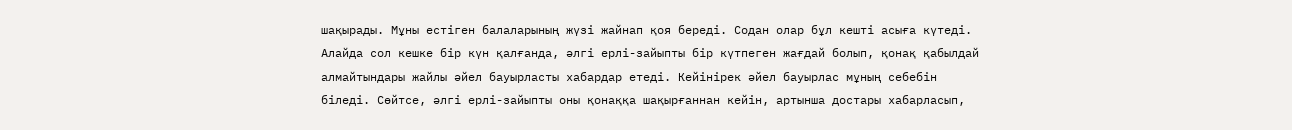шақырады. Мұны естіген балаларының жүзі жайнап қоя береді. Содан олар бұл кешті асыға күтеді. Алайда сол кешке бір күн қалғанда, әлгі ерлі-зайыпты бір күтпеген жағдай болып, қонақ қабылдай алмайтындары жайлы әйел бауырласты хабардар етеді. Кейінірек әйел бауырлас мұның себебін біледі. Сөйтсе, әлгі ерлі-зайыпты оны қонаққа шақырғаннан кейін, артынша достары хабарласып,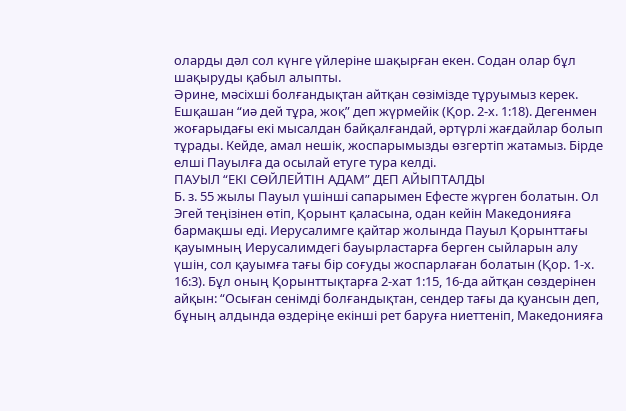оларды дәл сол күнге үйлеріне шақырған екен. Содан олар бұл шақыруды қабыл алыпты.
Әрине, мәсіхші болғандықтан айтқан сөзімізде тұруымыз керек. Ешқашан “иә дей тұра, жоқ” деп жүрмейік (Қор. 2-х. 1:18). Дегенмен жоғарыдағы екі мысалдан байқалғандай, әртүрлі жағдайлар болып тұрады. Кейде, амал нешік, жоспарымызды өзгертіп жатамыз. Бірде елші Пауылға да осылай етуге тура келді.
ПАУЫЛ “ЕКІ СӨЙЛЕЙТІН АДАМ” ДЕП АЙЫПТАЛДЫ
Б. з. 55 жылы Пауыл үшінші сапарымен Ефесте жүрген болатын. Ол Эгей теңізінен өтіп, Қорынт қаласына, одан кейін Македонияға бармақшы еді. Иерусалимге қайтар жолында Пауыл Қорынттағы қауымның Иерусалимдегі бауырластарға берген сыйларын алу үшін, сол қауымға тағы бір соғуды жоспарлаған болатын (Қор. 1-х. 16:3). Бұл оның Қорынттықтарға 2-хат 1:15, 16-да айтқан сөздерінен айқын: “Осыған сенімді болғандықтан, сендер тағы да қуансын деп, бұның алдында өздеріңе екінші рет баруға ниеттеніп, Македонияға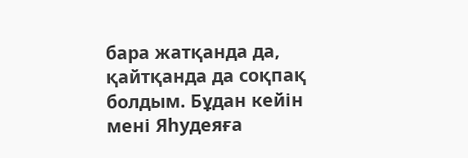бара жатқанда да, қайтқанда да соқпақ болдым. Бұдан кейін мені Яһудеяға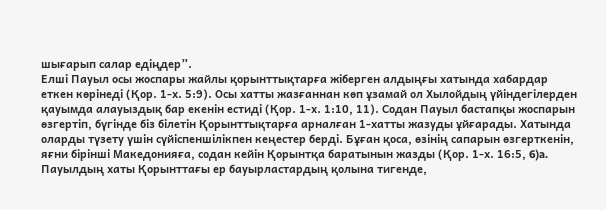шығарып салар едіңдер”.
Елші Пауыл осы жоспары жайлы қорынттықтарға жіберген алдыңғы хатында хабардар еткен көрінеді (Қор. 1-х. 5:9). Осы хатты жазғаннан көп ұзамай ол Хылойдың үйіндегілерден қауымда алауыздық бар екенін естиді (Қор. 1-х. 1:10, 11). Содан Пауыл бастапқы жоспарын өзгертіп, бүгінде біз білетін Қорынттықтарға арналған 1-хатты жазуды ұйғарады. Хатында оларды түзету үшін сүйіспеншілікпен кеңестер берді. Бұған қоса, өзінің сапарын өзгерткенін, яғни бірінші Македонияға, содан кейін Қорынтқа баратынын жазды (Қор. 1-х. 16:5, 6)a.
Пауылдың хаты Қорынттағы ер бауырластардың қолына тигенде,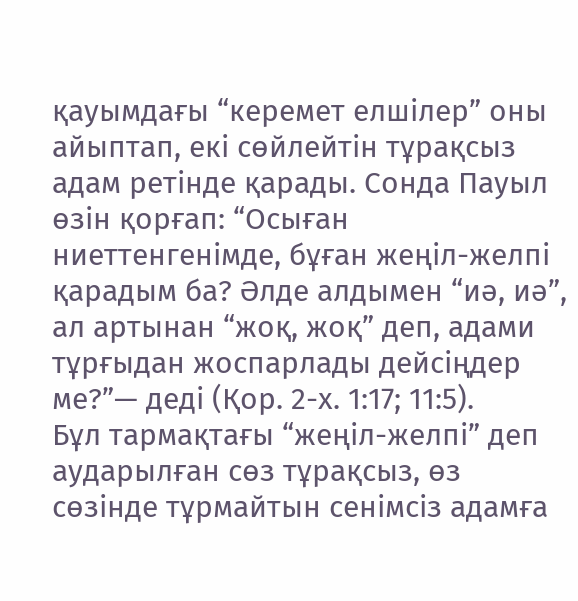қауымдағы “керемет елшілер” оны айыптап, екі сөйлейтін тұрақсыз адам ретінде қарады. Сонда Пауыл өзін қорғап: “Осыған ниеттенгенімде, бұған жеңіл-желпі қарадым ба? Әлде алдымен “иә, иә”, ал артынан “жоқ, жоқ” деп, адами тұрғыдан жоспарлады дейсіңдер ме?”— деді (Қор. 2-х. 1:17; 11:5).
Бұл тармақтағы “жеңіл-желпі” деп аударылған сөз тұрақсыз, өз сөзінде тұрмайтын сенімсіз адамға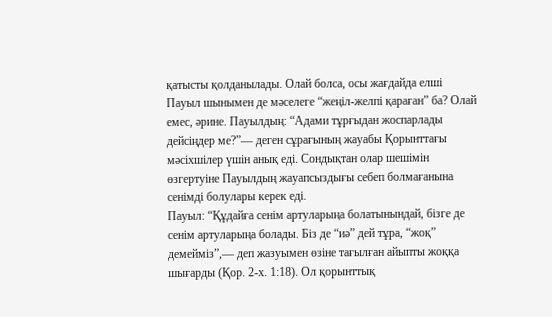қатысты қолданылады. Олай болса, осы жағдайда елші Пауыл шынымен де мәселеге “жеңіл-желпі қараған” ба? Олай емес, әрине. Пауылдың: “Адами тұрғыдан жоспарлады дейсіңдер ме?”— деген сұрағының жауабы Қорынттағы мәсіхшілер үшін анық еді. Сондықтан олар шешімін өзгертуіне Пауылдың жауапсыздығы себеп болмағанына сенімді болулары керек еді.
Пауыл: “Құдайға сенім артуларыңа болатынындай, бізге де сенім артуларыңа болады. Біз де “иә” дей тұра, “жоқ” демейміз”,— деп жазуымен өзіне тағылған айыпты жоққа шығарды (Қор. 2-х. 1:18). Ол қорынттық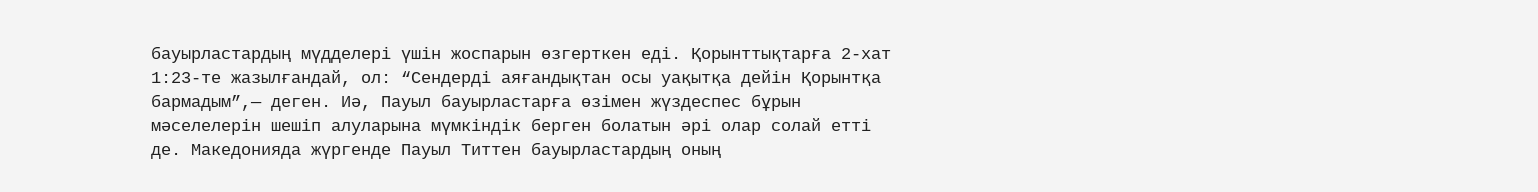бауырластардың мүдделері үшін жоспарын өзгерткен еді. Қорынттықтарға 2-хат 1:23-те жазылғандай, ол: “Сендерді аяғандықтан осы уақытқа дейін Қорынтқа бармадым”,— деген. Иә, Пауыл бауырластарға өзімен жүздеспес бұрын мәселелерін шешіп алуларына мүмкіндік берген болатын әрі олар солай етті де. Македонияда жүргенде Пауыл Титтен бауырластардың оның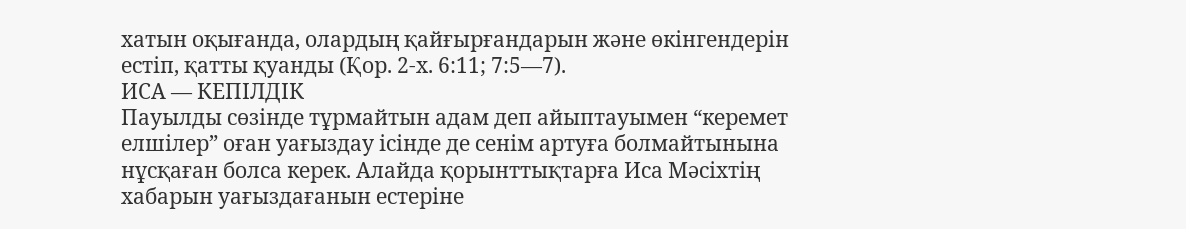хатын оқығанда, олардың қайғырғандарын және өкінгендерін естіп, қатты қуанды (Қор. 2-х. 6:11; 7:5—7).
ИСА — КЕПІЛДІК
Пауылды сөзінде тұрмайтын адам деп айыптауымен “керемет елшілер” оған уағыздау ісінде де сенім артуға болмайтынына нұсқаған болса керек. Алайда қорынттықтарға Иса Мәсіхтің хабарын уағыздағанын естеріне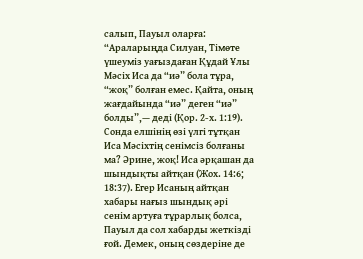салып, Пауыл оларға: “Араларыңда Силуан, Тімөте үшеуміз уағыздаған Құдай Ұлы Мәсіх Иса да “иә” бола тұра, “жоқ” болған емес. Қайта, оның жағдайында “иә” деген “иә” болды”,— деді (Қор. 2-х. 1:19). Сонда елшінің өзі үлгі тұтқан Иса Мәсіхтің сенімсіз болғаны ма? Әрине, жоқ! Иса әрқашан да шындықты айтқан (Жох. 14:6; 18:37). Егер Исаның айтқан хабары нағыз шындық әрі сенім артуға тұрарлық болса, Пауыл да сол хабарды жеткізді ғой. Демек, оның сөздеріне де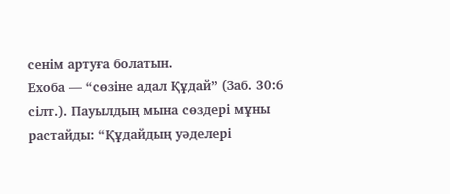сенім артуға болатын.
Ехоба — “сөзіне адал Құдай” (Заб. 30:6 сілт.). Пауылдың мына сөздері мұны растайды: “Құдайдың уәделері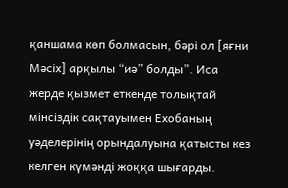қаншама көп болмасын, бәрі ол [яғни Мәсіх] арқылы “иә” болды”. Иса жерде қызмет еткенде толықтай мінсіздік сақтауымен Ехобаның уәделерінің орындалуына қатысты кез келген күмәнді жоққа шығарды.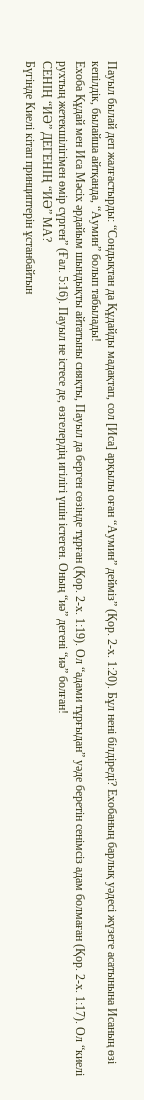Пауыл былай деп жалғастырды: “Сондықтан да Құдайды мадақтап, сол [Иса] арқылы оған “Аумин” дейміз” (Қор. 2-х. 1:20). Бұл нені білдіреді? Ехобаның барлық уәдесі жүзеге асатынына Исаның өзі кепілдік, былайша айтқанда, “Аумин” болып табылады!
Ехоба Құдай мен Иса Мәсіх әрдайым шындықты айтатыны сияқты, Пауыл да берген сөзінде тұрған (Қор. 2-х. 1:19). Ол “адами тұрғыдан” уәде беретін сенімсіз адам болмаған (Қор. 2-х. 1:17). Ол “киелі рухтың жетекшілігімен өмір сүрген” (Ғал. 5:16). Пауыл не істесе де, өзгелердің игілігі үшін істеген. Оның “иә” дегені “иә” болған!
СЕНІҢ “ИӘ” ДЕГЕНІҢ “ИӘ” МА?
Бүгінде Киелі кітап принциптерін ұстанбайтын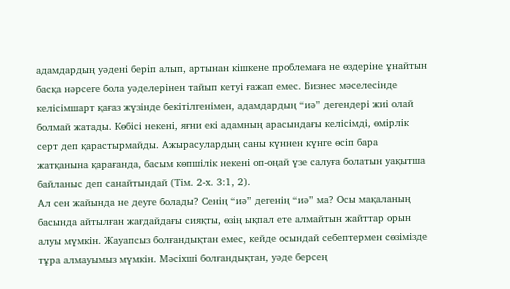адамдардың уәдені беріп алып, артынан кішкене проблемаға не өздеріне ұнайтын басқа нәрсеге бола уәделерінен тайып кетуі ғажап емес. Бизнес мәселесінде келісімшарт қағаз жүзінде бекітілгенімен, адамдардың “иә” дегендері жиі олай болмай жатады. Көбісі некені, яғни екі адамның арасындағы келісімді, өмірлік серт деп қарастырмайды. Ажырасулардың саны күннен күнге өсіп бара жатқанына қарағанда, басым көпшілік некені оп-оңай үзе салуға болатын уақытша байланыс деп санайтындай (Тім. 2-х. 3:1, 2).
Ал сен жайында не деуге болады? Сенің “иә” дегенің “иә” ма? Осы мақаланың басында айтылған жағдайдағы сияқты, өзің ықпал ете алмайтын жайттар орын алуы мүмкін. Жауапсыз болғандықтан емес, кейде осындай себептермен сөзімізде тұра алмауымыз мүмкін. Мәсіхші болғандықтан, уәде берсең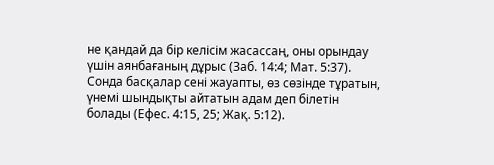не қандай да бір келісім жасассаң, оны орындау үшін аянбағаның дұрыс (Заб. 14:4; Мат. 5:37). Сонда басқалар сені жауапты, өз сөзінде тұратын, үнемі шындықты айтатын адам деп білетін болады (Ефес. 4:15, 25; Жақ. 5:12).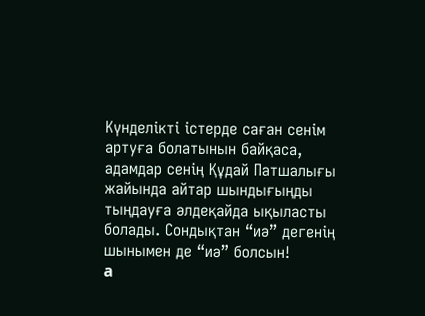Күнделікті істерде саған сенім артуға болатынын байқаса, адамдар сенің Құдай Патшалығы жайында айтар шындығыңды тыңдауға әлдеқайда ықыласты болады. Сондықтан “иә” дегенің шынымен де “иә” болсын!
a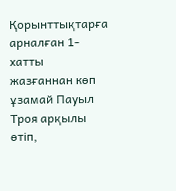Қорынттықтарға арналған 1-хатты жазғаннан көп ұзамай Пауыл Троя арқылы өтіп,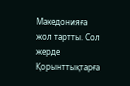Македонияға жол тартты. Сол жерде Қорынттықтарға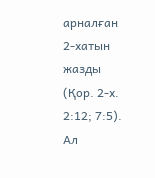арналған 2-хатын жазды (Қор. 2-х. 2:12; 7:5). Ал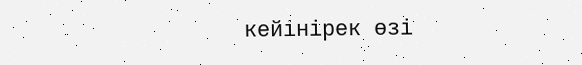кейінірек өзі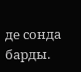де сонда барды.